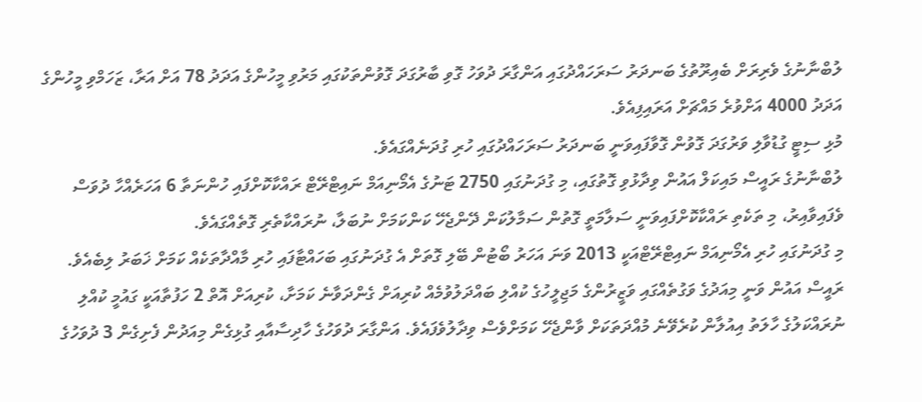ލުބްނާނުގެ ވެރިރަށް ބެއިރޫތުގެ ބަނދަރު ސަރަހައްދުގައި އަންގާރަ ދުވަހު ގޮވި ބާރުގަދަ ގޮވުންތަކުގައި މަރުވި މީހުންގެ އަދަދު 78 އަށް އަރާ، ޒަހަމްވި މީހުންގެ އަދަދު 4000 އަށްވުރެ މައްޗަށް އަރައިފިއެވެ.
މުޅި ސިޓީ ގުޑުވާލި ވަރުގަދަ ގޮވުން ގޮވާފައިވަނީ ބަނދަރު ސަރަހައްދުގައި ހުރި ގުދަނެއްގައެވެ.
ލުބްނާނުގެ ރައީސް މައިކަލް އައުން ވިދާޅުވި ގޮތުގައި، މި ގުދަނުގައި 2750 ޓަނުގެ އެމޯނިއަމް ނައިޓްރޭޓް ރައްކާކޮށްފައި ހުންނަތާ 6 އަހަރެއްހާ ދުވަސް ވެފައިވާއިރު، މި ތަކެތި ރައްކާކޮށްފައިވަނީ ސަލާމަތީ ގޮތުން ސަމާލުކަން ދޭންޖެހޭ ކަންކަމަށް ނުބަލާ، ނުރައްކާތެރި ގޮތެއްގައެވެ.
މި ގުދަނުގައި ހުރި އެމޯނިއަމް ނައިޓްރޭޓްއަކީ 2013 ވަނަ އަހަރު ބޯޓުން ބޭލި ގޮތަށް އެ ގުދަނުގައި ބަހައްޓާފައި ހުރި މާއްދާތަކެއް ކަމަށް ޚަބަރު ލިބެއެވެ.
ރައީސް އައުން ވަނީ މިއަދުގެ ވަގުތެއްގައި ވަޒީރުންގެ މަޖިލީހުގެ ކުއްލި ބައްދަލުވުމެއް ކުރިއަށް ގެންދަވާނެ ކަމަށާ، ކުރިއަށް އޮތް 2 ހަފުތާއަކީ ގައުމީ ކުއްލި ނުރައްކަލުގެ ހާލަތު އިއުލާން ކުރެވޭނެ މުއްދަތަކަށް ވާންޖެހޭ ކަމަށްވެސް ވިދާލުވެފައެވެ. އަންގާރަ ދުވަހުގެ ހާދިސާއާއި ގުޅިގެން މިއަދުން ފެށިގެން 3 ދުވަހުގެ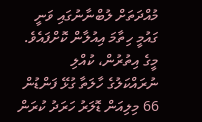މުއްދަތަށް ލުބްނާނުގައި ވަނީ ގައުމީ ހިތާމަ އިއުލާން ކޮށްފައެވެ.
މީގެ އިތުރުން، ކުއްލި ނުރައްކަލުގެ ހާލަތާ ގުޅޭ ފަންޑުން 66 މިލިއަން ޑޮލަރު ހަރަދު ކުރަން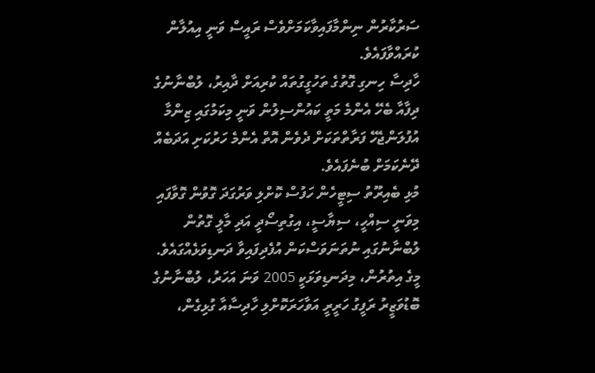ސަރުކާރުން ނިންމާފައިވާކަމަށްވެސް ރައީސް ވަނީ އިއުލާން ކުރައްވާފައެވެ.
ހާދިސާ ހިނގި ގޮތުގެ ތަހުގީގުތައް ކުރިއަށް ދާއިރު، ލުބްނާނުގެ ދިފާއާ ބެހޭ އެންމެ މަތީ ކައުންސިލުން ވަނީ މިކަމުގައި ޒިންމާ އުފުލަންޖެހޭ ފަރާތްތަކަށް ދެވެން އޮތް އެންމެ ހަރުކަށި އަދަބެއް ދޭނެކަމަށް ބުނެފައެވެ.
މުޅި ބެއިރޫތު ސިޓީހެން ހަފުސް ކޮށްލި ވަރުގަދަ ގޮވުން ގޮވާފައި މިވަނީ ސިއްހީ، ސިޔާސީ، އިގުތިސޯދީ އަދި މާލީ ގޮތުން ލުބްނާނުގައި ނުތަނަވަސްކަން އުފެދިފައިވާ ދަނޑިވަޅެއްގައެވެ. މީގެ އިތުރުން، މިދަނޑިވަޅަކީ 2005 ވަނަ އަހަރު، ލުބްނާނުގެ ބޮޑުވަޒީރު ރަފީގު ހަރީރީ އަވާހަރަކޮށްލި ހާދިސާއާ ގުޅިގެން،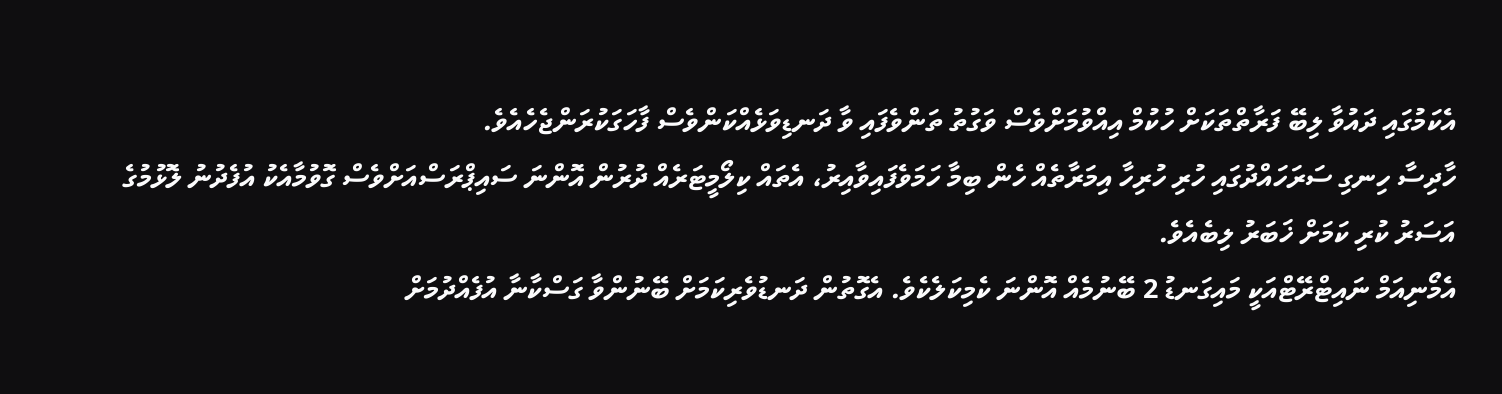އެކަމުގައި ދައުވާ ލިބޭ ފަރާތްތަކަށް ހުކުމް އިއްވުމަށްވެސް ވަގުތު ތަންވެފައި ވާ ދަނޑިވަޅެއްކަންވެސް ފާހަގަކުރަންޖެހެއެވެ.
ހާދިސާ ހިނގި ސަރަހައްދުގައި ހުރި ހުރިހާ އިމަރާތެއް ހެން ބިމާ ހަމަވެފައިވާއިރު، އެތައް ކިލޯމީޓަރެއް ދުރުން އޮންނަ ސައިޕްރަސްއަށްވެސް ގޮވުމާއެކު އުފެދުނު ލޮޅުމުގެ އަސަރު ކުރި ކަމަށް ޚަބަރު ލިބެއެވެ.
އެމޯނިއަމް ނައިޓްރޭޓްއަކީ މައިގަނޑު 2 ބޭނުމެއް އޮންނަ ކެމިކަލެކެވެ. އެގޮތުން ދަނޑުވެރިކަމަށް ބޭނުންވާ ގަސްކާނާ އުފެއްދުމަށް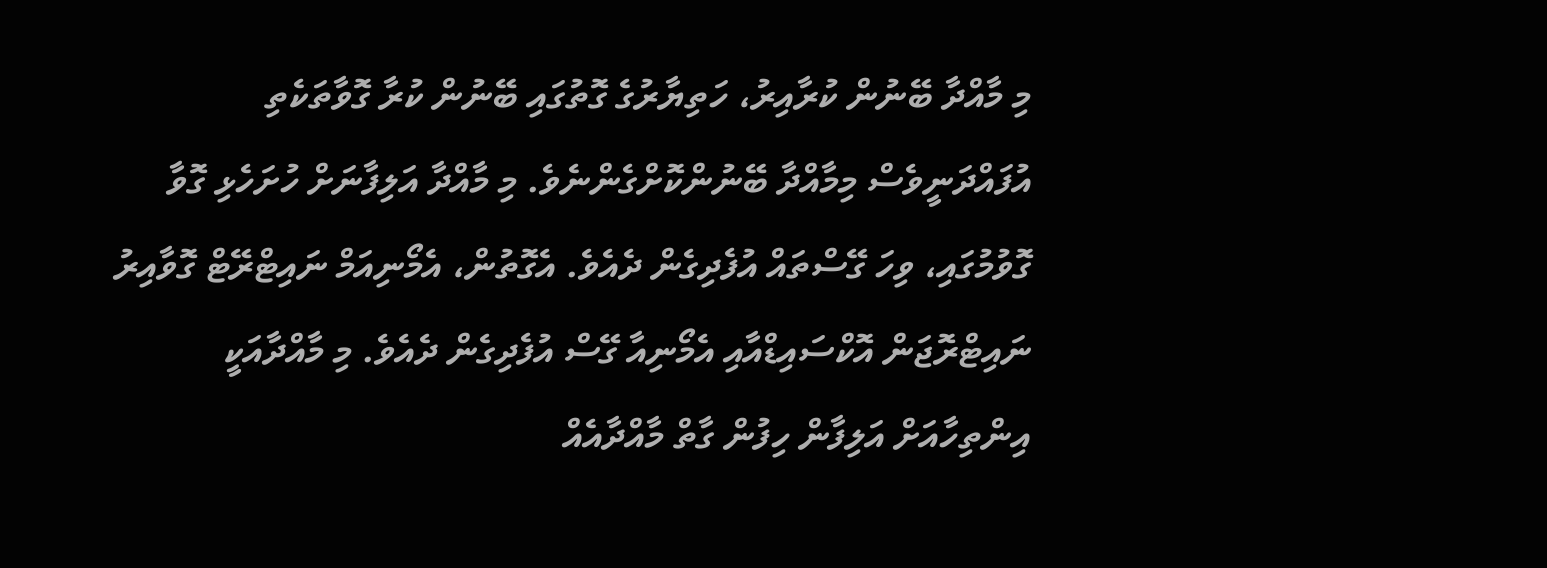މި މާއްދާ ބޭނުން ކުރާއިރު، ހަތިޔާރުގެ ގޮތުގައި ބޭނުން ކުރާ ގޮވާތަކެތި އުފައްދަނީވެސް މިމާއްދާ ބޭނުންކޮށްގެންނެވެ. މި މާއްދާ އަލިފާނަށް ހުށަހެޅި ގޮވާ ގޮވުމުގައި، ވިހަ ގޭސްތައް އުފެދިގެން ދެއެވެ. އެގޮތުން، އެމޯނިއަމް ނައިޓްރޭޓް ގޮވާއިރު ނައިޓްރޮޖަން އޮކްސައިޑްއާއި އެމޯނިއާ ގޭސް އުފެދިގެން ދެއެވެ. މި މާއްދާއަކީ އިންތިހާއަށް އަލިފާން ހިފުން ގާތް މާއްދާއެއް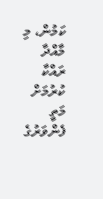ކަމުން، މި މާއްދާ ރައްކާ ކުރުމަށް މަތީ ފެންވަރުގެ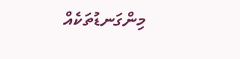މިންގަނޑުތަކެއް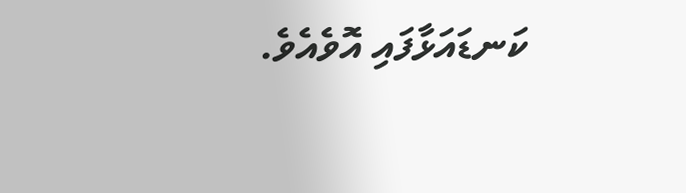ކަނޑައަޅާފައި އޮވެއެވެ.